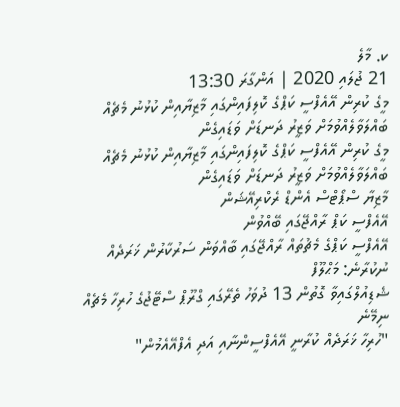ކ. މާލެ
21 ޖުލައި 2020 | އަންގާރަ 13:30
މީގެ ކުރިން އޭއެފްސީ ކަޕްގެ ކޮލިފައިންގައި މާޒިޔާއިން ކުޅުނު މެޗެއް ބައްލަވާލެއްވުމަށް ވަޒީރު ދަނޑަށް ވަޑައިގެން
މީގެ ކުރިން އޭއެފްސީ ކަޕްގެ ކޮލިފައިންގައި މާޒިޔާއިން ކުޅުނު މެޗެއް ބައްލަވާލެއްވުމަށް ވަޒީރު ދަނޑަށް ވަޑައިގެން
މާޒިޔާ ސްޕޯޓްސް އެންޑް ރެކްރިއޭޝަން
އޭއެފްސީ ކަޕް ރާއްޖޭގައި ބޭއްވުން
އޭއެފްސީ ކަޕްގެ މެޗުތައް ރާއްޖޭގައި ބާއްވަން ސަރުކާރުން ޚަރަދެއް ނުކުރާނެ: މަޙްލޫފް
ޝެޑިއުލްގައިވާ ގޮތުން 13 ދުވަހު ތެރޭގައި ގްރޫޕް ސްޓޭޖުގެ ހުރިހާ މެޗެއް ނިމޭނެ
"ހުރިހާ ޚަރަދެއް ކުރާނީ އޭއެފްސީންނާއި އަދި އެފްއޭއެމުން"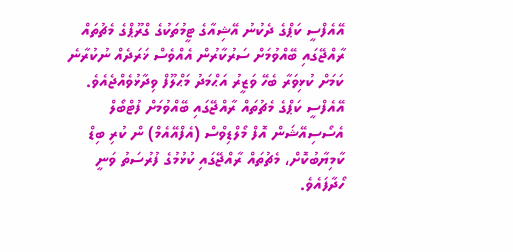އޭއެފްސީ ކަޕްގެ ދެކުނު އޭޝިއާގެ ޓީމުތަކުގެ ގްރޫޕްގެ މެޗުތައް ރާއްޖޭގައި ބޭއްވުމަށް ސަރުކާރުން އެއްވެސް ޚަރަދެއް ނުކުރާނެ ކަމަށް ކުޅިވަރާ ބެހޭ ވަޒީރު އަޙްމަދު މަޙްލޫފް ވިދާޅުވެއްޖެއެވެ.
އޭއެފްސީ ކަޕްގެ މެޗުތައް ރާއްޖޭގައި ބޭއްވުމަށް ފުޓްބޯލް އެސޯސިއޭޝަން އޮފް މޯލްޑިވްސް (އެފްއޭއެމް) ން ކުރި ބިޑް ކާމިޔާބުކޮށް، މެޗުތައް ރާއްޖޭގައި ކުޅުމުގެ ފުރުސަތު ވަނީ ހޯދާފައެވެ.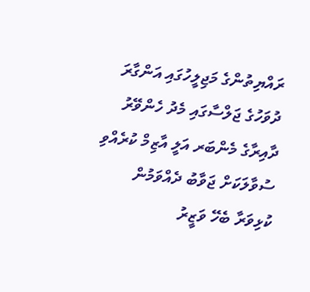ރައްޔިތުންގެ މަޖިލީހުގައި އަންގާރަ ދުވަހުގެ ޖަލްސާގައި މެދު ހެންވޭރު ދާއިރާގެ މެންބަރ އަލީ އާޒިމް ކުރެއްވި ސުވާލަކަށް ޖަވާބު ދެއްވަމުން ކުޅިވަރާ ބެހޭ ވަޒީރު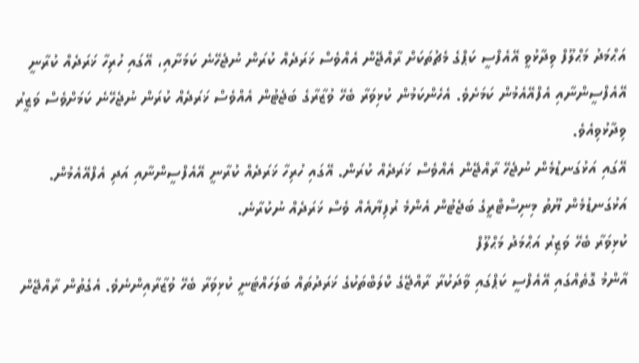އަޙްމަދު މަޙްލޫފް ވިދާޅުވީ އޭއެފްސީ ކަޕްގެ މެޗުތަކަށް ރާއްޖޭން އެއްވެސް ޚަރަދެއް ކުރަން ނުޖެހޭނެ ކަމަށާއި، އޭގައި ހުރިހާ ޚަރަދެއް ކުރާނީ އޭއެފްސީންނާއި އެފްއޭއެމުން ކަމަށެވެ. އެހެންކަމުން ކުޅިވަރާ ބެހޭ ވުޒާރާގެ ބަޖެޓުން އެއްވެސް ޚަރަދެއް ކުރަން ނުޖެހޭނެ ކަމަށްވެސް ވަޒީރު ވިދާޅުވިއެވެ.
އޭގައި އަޅުގަނޑުމެން ނުޖެހޭ ރާއްޖޭން އެއްވެސް ޚަރަދެއް ކުރަން. އޭގައި ހުރިހާ ޚަރަދެއް ކުރާނީ އޭއެފްސީންނާއި އަދި އެފްއޭއެމުން. އަޅުގަނޑުމެން ޔޫތު މިނިސްޓްރީގެ ބަޖެޓުން އެންމެ ރުފިޔާއެއް ވެސް ޚަރަދެއް ނުކުރާނެ.
ކުޅިވަރާ ބެހޭ ވަޒިރު އަޙްމަދު މަޙްލޫފް
އާންމު ގޮތެއްގައި އޭއެފްސީ ކަޕްގައި ވާދަކުރާ ރާއްޖޭގެ ކްލަބްތަކުގެ ޚަރަދުތައް ބަލަހައްޓަނީ ކުޅިވަރާ ބެހޭ ވުޒާރާއިންނެވެ. އެގެތުން ރާއްޖޭން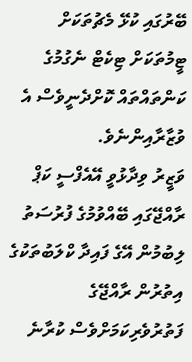ބޭރުގައި ކުޅޭ މެޗުތަކަށް ޓީމުތަކަށް ޓިކެޓް ނެގުމުގެ ކަންތައްތައް ކޮށްދެނީވެސް އެ ވުޒާރާއިންނެވެ.
ވަޒީރު ވިދާޅުވީ އޭއެފްސީ ކަޕް ރާއްޖޭގައި ބޭއްވުމުގެ ފުރުސަތު ލިބުމުން އޭގެ ފައިދާ ކްލަބުތަކުގެ އިތުރުން ރާއްޖޭގެ ފަތުރުވެރިކަމަށްވެސް ކުރާނެ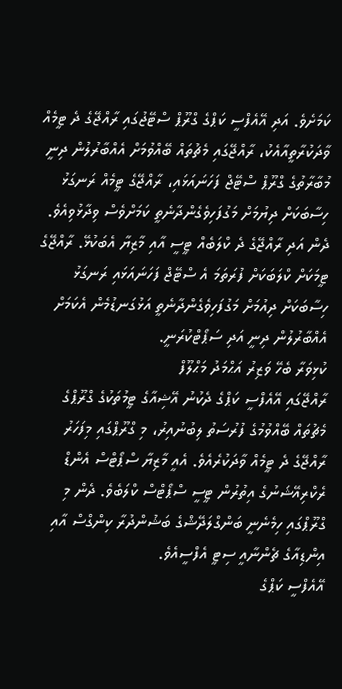ކަމަށެވެ. އަދި އޭއެފްސީ ކަޕްގެ ގްރޫޕް ސްޓޭޖުގައި ރާއްޖޭގެ ދެ ޓީމެއް ވާދަކުރާތީއާއެކު، ރާއްޖޭގައި މެޗުތައް ބޭއްވުމަށް އެއްބާރުލުން ދިނީ މުބާރާތުގެ ގްރޫޕް ސްޓޭޖް ފަހަނައަޅައި، ރާއްޖޭގެ ޓީމެއް ރަނގަޅު ހިސާބަކަށް ދިޔުމަށް މަގުފަހިވެގެންދާނެތީ ކަމަށްވެސް ވިދާޅުވިއެވެ.
ދެން އަދި ރާއްޖޭގެ ދެ ކްލަބެއް ޓީސީ އާއި މާޒިޔާ އެބަކުޅޭ. ރާއްޖޭގެ ޓީމަކަށް ކްލަބަކަށް ފުރަތަމަ އެ ސްޓޭޖް ފަހަނައަޅައި ރަނގަޅު ހިސާބަކަށް ދިއުމަށް މަގުފަހިވެގެންދާނެތީ އަޅުގަނޑުމެން އެކަމަށް އެއްބާރުލުން ދިނީ އަދި ސަޕޯޓްކުރަނީ.
ކުޅިވަރާ ބެހޭ ވަޒިރު އަޙްމަދު މަޙްލޫފް
ރާއްޖޭގައި އޭއެފްސީ ކަޕްގެ ދެކުނު އޭޝިއާގެ ޓީމުތަކުގެ ގްރޫޕްގެ މެޗުތައް ބޭއްވުމުގެ ފުރުސަތު ލިބުނުއިރު، މި ގްރޫޕްގައި މިފަހަރު ރާއްޖޭގެ ދެ ޓީމެއް ވާދަކުރެއެވެ. އެއީ މާޒިޔާ ސްޕޯޓްސް އެންޑް ރެކްރިއޭޝަނުގެ އިތުރުން ޓީސީ ސްޕޯޓްސް ކްލަބެވެ. ދެން މި ގްރޫޕްގައި ހިމެނެނީ ބަންގްލަދޭޝްގެ ބަޝުންދުރާ ކިންގްސް އާއި އިންޑިއާގެ ޗެންނާއީ ސިޓީ އެފްސީއެވެ.
އޭއެފްސީ ކަޕްގެ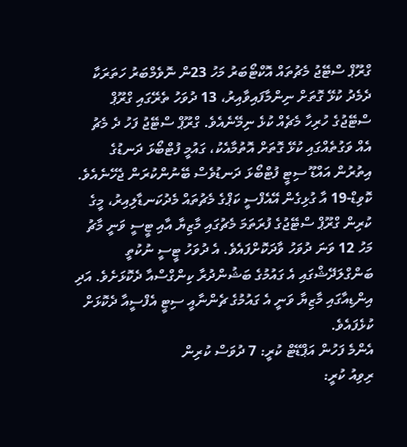ގްރޫޕް ސްޓޭޖު މެޗުތައް އޮކްޓޯބަރު މަހު 23ން ނޮވެމްބަރު ހަތަރަކާ ދެމެދު ކުޅޭ ގޮތަށް ނިންމާފައިވާއިރު، 13 ދުވަހު ތެރޭގައި ގްރޫޕް ސްޓޭޖުގެ ހުރިހާ މެޗެއް ކުޅެ ނިމޭނެއެވެ. ގްރޫޕް ސްޓޭޖު ފަހު ދެ މެޗު އެއް ވަގުތެއްގައި ކުޅޭ ގޮތަށް އޮތުމާއެކު، ގައުމީ ފުޓްބޯޅަ ދަނޑުގެ އިތުރުން އައްޑޫ ސިޓީ ފުޓްބޯޅަ ދަނޑުވެސް ބޭނުންކުރަން ޖެހޭނެއެވެ.
ކޮވިޑް-19 އާ ގުޅިގެން އޭއެފްސީ ކަޕްގެ މެޗުތައް މެދުކަނޑާލިއިރު، މީގެ ކުރިން ގްރޫޕް ސްޓޭޖުގެ ފުރަތަމަ މެޗުގައި މާޒިޔާ އާއި ޓީސީ ވަނީ މާޗު މަހު 12 ވަނަ ދުވަހު ވާދަކޮށްފައެވެ. އެ ދުވަހު ޓީސީ ނުކުތީ ބަންގްލަދޭޝްގައި އެ ގައުމުގެ ބަޝުންދުރާ ކިންގްސްއާ ދެކޮޅަށެވެ. އަދި އިންޑިއާގައި މާޒިޔާ ވަނީ އެ ގައުމުގެ ޗެންނާއީ ސިޓީ އެފްސީއާ ދެކޮޅަށް ކުޅެފައެވެ.
އެންމެ ފަހުން އަޕްޑޭޓް ކުރީ: 7 ދުވަސް ކުރިން
ރިވިއު ކުރީ: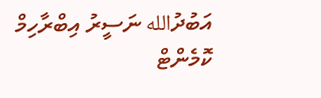އަބުދުالله ނަސީރު އިބްރާހިމް
ކޮމެންޓް